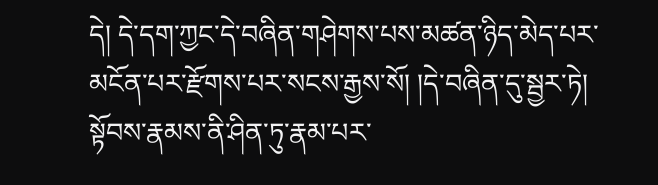དེ། དེ་དག་ཀྱང་དེ་བཞིན་གཤེགས་པས་མཚན་ཉིད་མེད་པར་མངོན་པར་རྫོགས་པར་སངས་རྒྱས་སོ། །དེ་བཞིན་དུ་སྦྱར་ཏེ། སྟོབས་རྣམས་ནི་ཤིན་ཏུ་རྣམ་པར་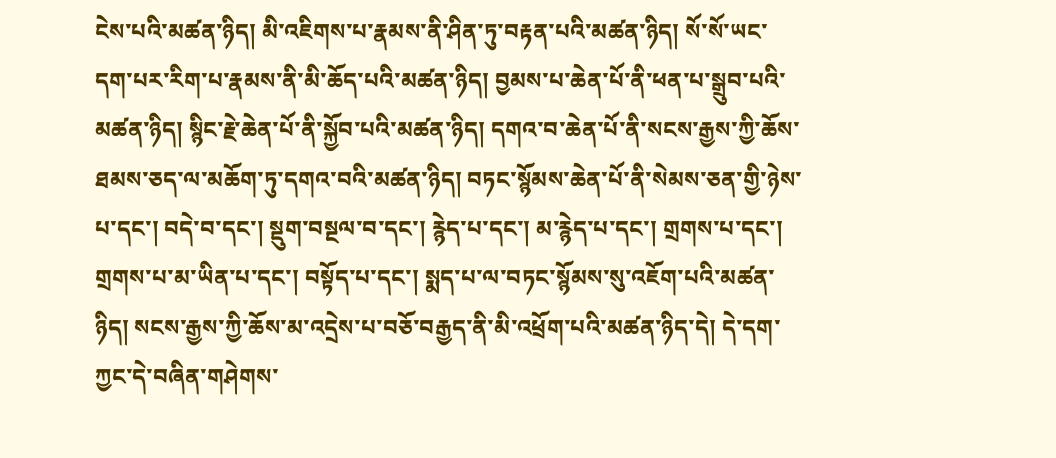ངེས་པའི་མཚན་ཉིད། མི་འཇིགས་པ་རྣམས་ནི་ཤིན་ཏུ་བརྟན་པའི་མཚན་ཉིད། སོ་སོ་ཡང་དག་པར་རིག་པ་རྣམས་ནི་མི་ཆོད་པའི་མཚན་ཉིད། བྱམས་པ་ཆེན་པོ་ནི་ཕན་པ་སྒྲུབ་པའི་མཚན་ཉིད། སྙིང་རྗེ་ཆེན་པོ་ནི་སྐྱོབ་པའི་མཚན་ཉིད། དགའ་བ་ཆེན་པོ་ནི་སངས་རྒྱས་ཀྱི་ཆོས་ཐམས་ཅད་ལ་མཆོག་ཏུ་དགའ་བའི་མཚན་ཉིད། བཏང་སྙོམས་ཆེན་པོ་ནི་སེམས་ཅན་གྱི་ཉེས་པ་དང་། བདེ་བ་དང་། སྡུག་བསྔལ་བ་དང་། རྙེད་པ་དང་། མ་རྙེད་པ་དང་། གྲགས་པ་དང་། གྲགས་པ་མ་ཡིན་པ་དང་། བསྟོད་པ་དང་། སྨད་པ་ལ་བཏང་སྙོམས་སུ་འཇོག་པའི་མཚན་ཉིད། སངས་རྒྱས་ཀྱི་ཆོས་མ་འདྲེས་པ་བཅོ་བརྒྱད་ནི་མི་འཕྲོག་པའི་མཚན་ཉིད་དེ། དེ་དག་ཀྱང་དེ་བཞིན་གཤེགས་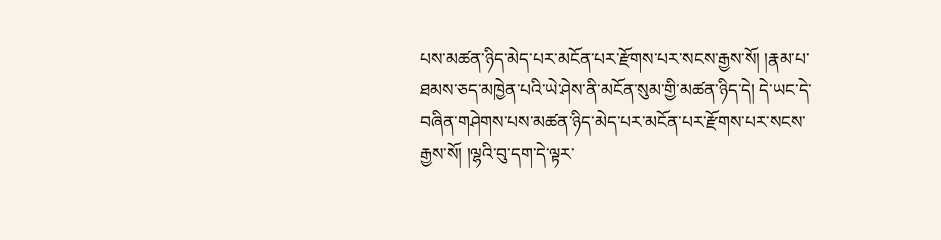པས་མཚན་ཉིད་མེད་པར་མངོན་པར་རྫོགས་པར་སངས་རྒྱས་སོ། །རྣམ་པ་ཐམས་ཅད་མཁྱེན་པའི་ཡེ་ཤེས་ནི་མངོན་སུམ་གྱི་མཚན་ཉིད་དེ། དེ་ཡང་དེ་བཞིན་གཤེགས་པས་མཚན་ཉིད་མེད་པར་མངོན་པར་རྫོགས་པར་སངས་རྒྱས་སོ། །ལྷའི་བུ་དག་དེ་ལྟར་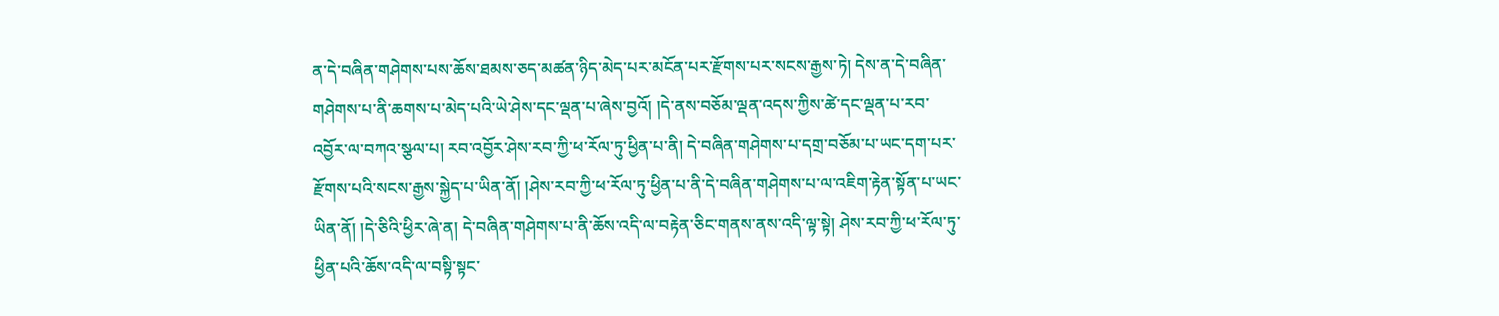ན་དེ་བཞིན་གཤེགས་པས་ཆོས་ཐམས་ཅད་མཚན་ཉིད་མེད་པར་མངོན་པར་རྫོགས་པར་སངས་རྒྱས་ཏེ། དེས་ན་དེ་བཞིན་གཤེགས་པ་ནི་ཆགས་པ་མེད་པའི་ཡེ་ཤེས་དང་ལྡན་པ་ཞེས་བྱའོ། །དེ་ནས་བཅོམ་ལྡན་འདས་ཀྱིས་ཚེ་དང་ལྡན་པ་རབ་འབྱོར་ལ་བཀའ་སྩལ་པ། རབ་འབྱོར་ཤེས་རབ་ཀྱི་ཕ་རོལ་ཏུ་ཕྱིན་པ་ནི། དེ་བཞིན་གཤེགས་པ་དགྲ་བཅོམ་པ་ཡང་དག་པར་རྫོགས་པའི་སངས་རྒྱས་སྐྱེད་པ་ཡིན་ནོ། །ཤེས་རབ་ཀྱི་ཕ་རོལ་ཏུ་ཕྱིན་པ་ནི་དེ་བཞིན་གཤེགས་པ་ལ་འཇིག་རྟེན་སྟོན་པ་ཡང་ཡིན་ནོ། །དེ་ཅིའི་ཕྱིར་ཞེ་ན། དེ་བཞིན་གཤེགས་པ་ནི་ཆོས་འདི་ལ་བརྟེན་ཅིང་གནས་ནས་འདི་ལྟ་སྟེ། ཤེས་རབ་ཀྱི་ཕ་རོལ་ཏུ་ཕྱིན་པའི་ཆོས་འདི་ལ་བསྟི་སྟང་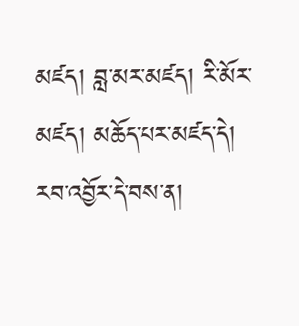མཛད། བླ་མར་མཛད། རི་མོར་མཛད། མཆོད་པར་མཛད་དེ། རབ་འབྱོར་དེ་བས་ན།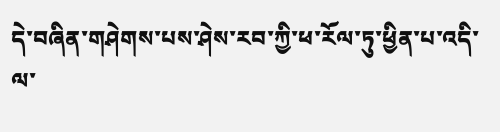དེ་བཞིན་གཤེགས་པས་ཤེས་རབ་ཀྱི་ཕ་རོལ་ཏུ་ཕྱིན་པ་འདི་ལ་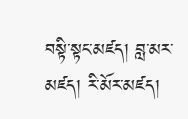བསྟི་སྟང་མཛད། བླ་མར་མཛད། རི་མོར་མཛད།